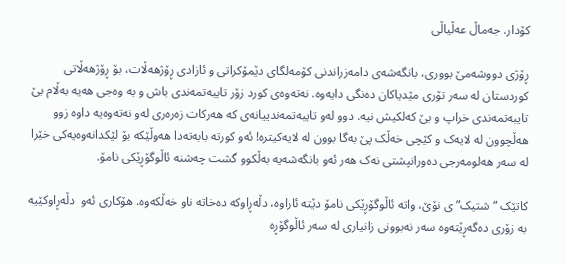کۆدار. جەماڵ عەڵیاڵی

ڕۆژی دووشەمێ بووری، بانگەشەی دامەزراندنی کۆمەلگای دێمۆکراتی و ئازادی ڕۆژهەڵات، بۆ ڕۆژهەڵاتی کوردستان لە سەر تۆری مێدیاکان دەنگی دایەوە. نەتەوەی کورد زۆر تایبەتمەندی باش و بە وەجی هەیە بەڵام بێ تایبەتمەندی خراپ و بێ کەلکیش نیە. دوو لەو تایبەتمەندییانەی کە هەرکات زەرەری لەو نەتەوەیە داوە زوو هەڵچوون لە لایەک و کێچی خەڵک پێ بەگا بوون لە لایەکیترە! ئەو کورتە بابەتەدا هەوڵێکە بۆ لێکدانەوەیەکی خێرا لە سەر هەلومەرجی دەورانپشتی نەک هەر ئەو بانگەشەیە بەڵکوو گشت چەشنە ئاڵوگۆڕێکی نامۆ.

کاتێک “شتیک”ی نۆێ، واتە ئاڵوگۆڕێکی نامۆ دێتە ئاراوە، دڵەڕاوکە دەخاتە ناو خەڵکەوە. هۆکاری ئەو  دڵەڕاوکێیە بە زۆری دەگەڕێتەوە سەر نەبوونی زانیاری لە سەر ئاڵوگۆڕە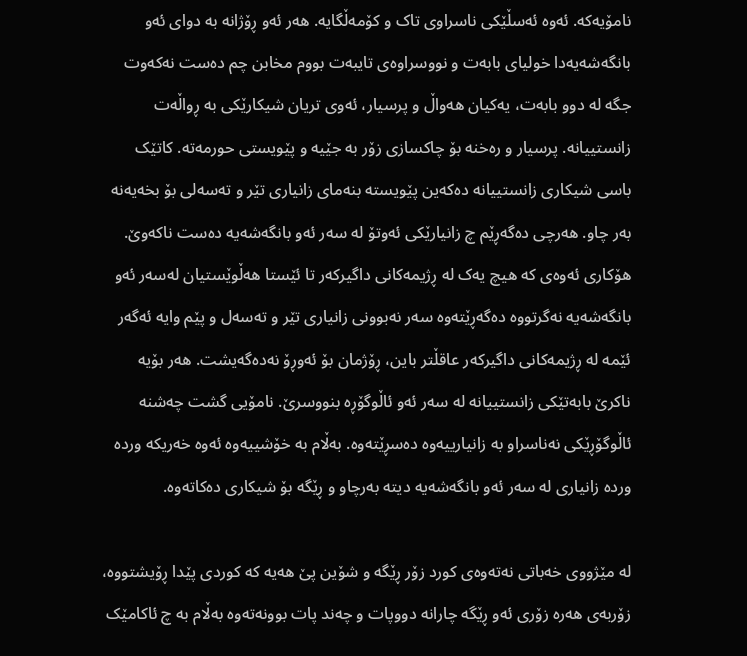نامۆیەکە. ئەوە ئەسڵێکی ناسراوی تاک و کۆمەڵگایە. هەر ئەو ڕۆژانە بە دوای ئەو بانگەشەیەدا خولیای بابەت و نووسراوەی تایبەت بووم مخابن چم دەست نەکەوت جگە لە دوو بابەت، یەکیان هەواڵ و پرسیار، ئەوی تریان شیکارێکی بە ڕواڵەت زانستییانە. پرسیار و رەخنە بۆ چاکسازی زۆر بە جێیە و پێویستی حورمەتە. کاتێک باسی شیکاری زانستییانە دەکەین پێویستە بنەمای زانیاری تێر و تەسەلی بۆ بخەیەنە بەر چاو. هەرچی دەگەڕێم چ زانیارێکی ئەوتۆ لە سەر ئەو بانگەشەیە دەست ناکەوێ. هۆکاری ئەوەی کە هیچ یەک لە ڕژیمەکانی داگیرکەر تا ئێستا هەڵوێستیان لەسەر ئەو بانگەشەیە نەگرتووە دەگەڕێتەوە سەر نەبوونی زانیاری تێر و تەسەل و پێم وایە ئەگەر ئێمە لە ڕژیمەکانی داگیرکەر عاقڵتر باین، ڕۆژمان بۆ ئەوڕۆ نەدەگەیشت. هەر بۆیە ناکرێ بابەتێکی زانستییانە لە سەر ئەو ئاڵوگۆڕە بنووسرێ. نامۆیی گشت چەشنە ئاڵوگۆڕێکی نەناسراو بە زانیارییەوە دەسڕێتەوە. بەڵام بە خۆشییەوە ئەوە خەریکە وردە وردە زانیاری لە سەر ئەو بانگەشەیە دیتە بەرچاو و ڕێگە بۆ شیکاری دەکاتەوە.

لە مێژووی خەباتی نەتەوەی کورد زۆر ڕێگە و شۆین پێ هەیە کە کوردی پێدا ڕۆیشتووە، زۆربەی هەرە زۆری ئەو ڕێگە چارانە دووپات و چەند پات بوونەتەوە بەڵام بە چ ئاکامێک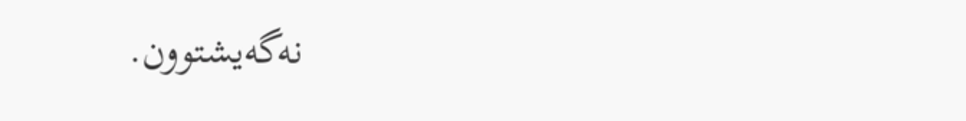نەگەیشتوون.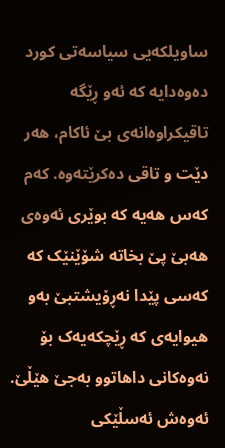ساویلکەیی سیاسەتی کورد دەوەدایە کە ئەو ڕێگە تاقیکراوەانەی بێ ئاکام، هەر دێت و تاقی دەکرێتەوە. کەم کەس هەیە کە بوێری ئەوەی هەبێ پێ بخاتە شۆێنێک کە کەسی پێدا نەڕۆیشتبێ بەو هیوایەی کە ڕێچکەیەک بۆ نەوەکانی داهاتوو بەجێ هێڵێ. ئەوەش ئەسڵێکی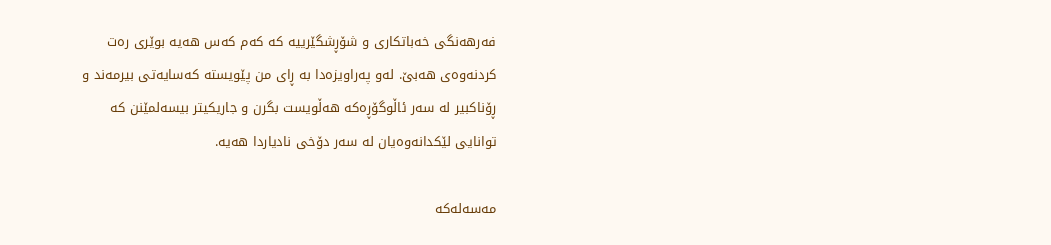فەرهەنگی خەباتکاری و شۆڕشگێرییە کە کەم کەس هەیە بوێری رەت کردنەوەی هەبێ. لەو پەراویزەدا بە ڕای من پێویستە کەسایەتی بیرمەند و ڕۆناکبیر لە سەر ئاڵوگۆڕەکە هەڵویست بگرن و جاریکیتر بیسەلمێنن کە توانایی لێکدانەوەیان لە سەر دۆخی نادیاردا هەیە.

مەسەلەکە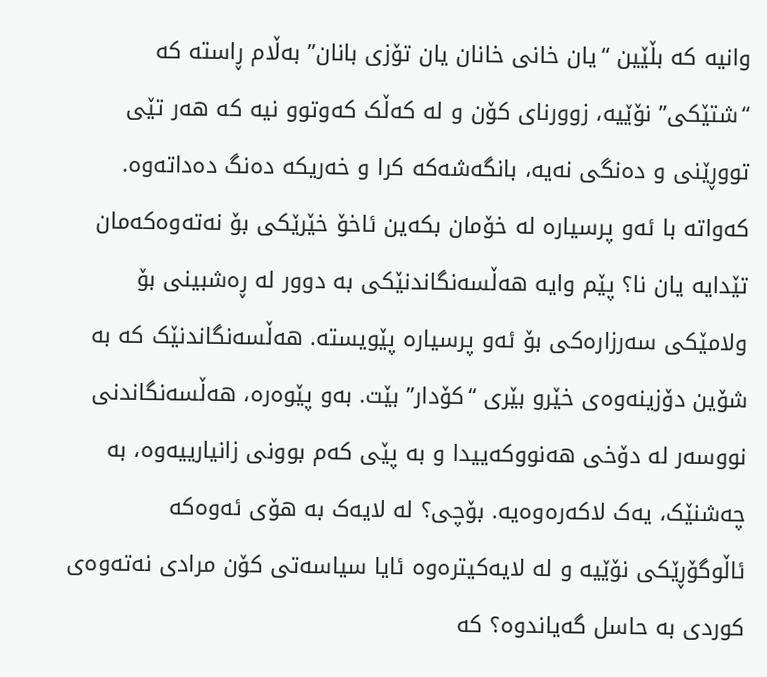وانیە کە بڵێین “یان خانی خانان یان تۆزی بانان” بەڵام ڕاستە کە “شتێکی” نۆێیە، زوورنای کۆن و لە کەڵک کەوتوو نیە کە هەر تێی تووڕێنی و دەنگی نەیە، بانگەشەکە کرا و خەریکە دەنگ دەداتەوە. کەواتە با ئەو پرسیارە لە خۆمان بکەین ئاخۆ خێرێکی بۆ نەتەوەکەمان تێدایە یان نا؟ پێم وایە هەڵسەنگاندنێکی بە دوور لە ڕەشبینی بۆ ولامێکی سەرزارەکی بۆ ئەو پرسیارە پێویستە. هەڵسەنگاندنێک کە بە شۆین دۆزینەوەی خێرو بێری “کۆدار” بێت. بەو پێوەرە، هەڵسەنگاندنی نووسەر لە دۆخی هەنووکەییدا و بە پێی کەم بوونی زانیارییەوە، بە چەشنێک، یەک لاکەرەوەیە. بۆچی؟ لە لایەک بە هۆی ئەوەکە ئاڵوگۆڕێکی نۆێیە و لە لایەکیترەوە ئایا سیاسەتی کۆن مرادی نەتەوەی کوردی بە حاسل گەیاندوە؟ کە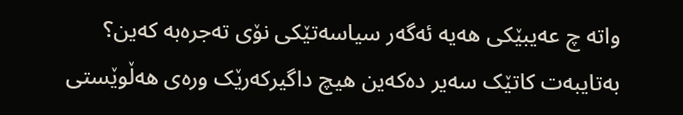واتە چ عەیبێکی هەیە ئەگەر سیاسەتێکی نۆی تەجرەبە کەین؟ بەتایبەت کاتێک سەیر دەکەین هیچ داگیرکەرێک ورەی هەڵوێستی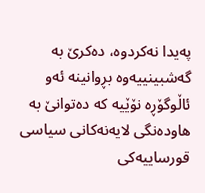پەیدا نەکردوە، دەکرێ بە گەشبینییەوە بڕوانینە ئەو ئاڵوگۆڕە نۆێیە کە دەتوانێ بە هاودەنگی لایەنەکانی سیاسی قورساییەکی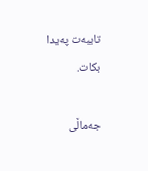تایبەت پەیدا بکات.

جەماڵی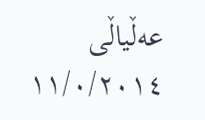عەڵیاڵی ١١/٠/٢٠١٤